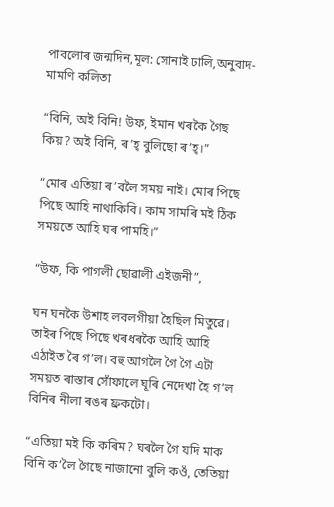পাবলোৰ জন্মদিন,মূল: সোনাই ঢালি,অনুবাদ-মামণি কলিতা

“বিনি, অই বিনি! উফ, ইমান খৰকৈ গৈছ কিয়? অই বিনি, ৰ’হ্ বুলিছো ৰ’হ্।”

“মোৰ এতিয়া ৰ’বলৈ সময় নাই। মোৰ পিছে পিছে আহি নাথাকিবি। কাম সামৰি মই ঠিক সময়তে আহি ঘৰ পামহি।”

“উফ, কি পাগলী ছোৱালী এইজনী”,

ঘন ঘনকৈ উশাহ লবলগীয়া হৈছিল মিতুৱে। তাইৰ পিছে পিছে খৰধৰকৈ আহি আহি এঠাইত ৰৈ গ’ল। বহু আগলৈ গৈ গৈ এটা সময়ত ৰাস্তাৰ সোঁফালে ঘূৰি নেদেখা হৈ গ’ল বিনিৰ নীলা ৰঙৰ ফ্ৰকটো।

“এতিয়া ম‌ই কি কৰিম? ঘৰলৈ গৈ যদি মাক বিনি ক’লৈ গৈছে নাজানো বুলি ক‌ওঁ, তেতিয়া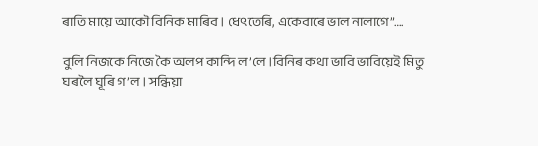ৰাতি মায়ে আকৌ বিনিক মাৰিব। ধেৎতেৰি, একেবাৰে ভাল নালাগে”….

বুলি নিজকে নিজে কৈ অলপ কান্দি ল’লে।বিনিৰ কথা ভাবি ভাবিয়েই মিতু ঘৰলৈ ঘূৰি গ’ল। সন্ধিয়া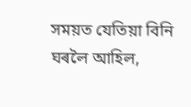সময়ত যেতিয়া বিনি ঘৰলৈ আহিল,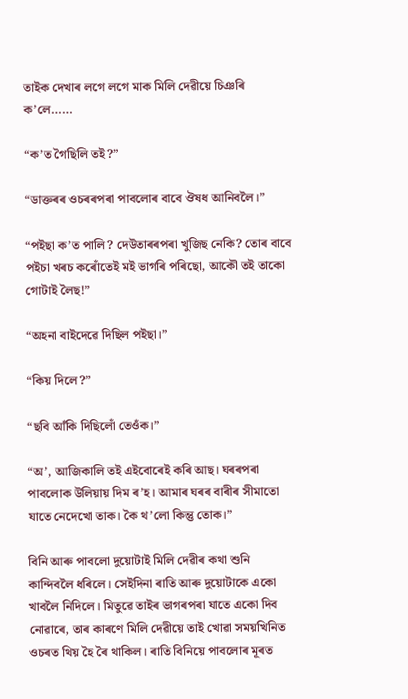তাইক দেখাৰ লগে লগে মাক মিলি দেৱীয়ে চিঞৰি ক’লে……

“ক’ত গৈছিলি ত‌ই?”

“ডাক্তৰৰ ওচৰৰপৰা পাবলোৰ বাবে ঔষধ আনিবলৈ।”

“প‌ইছা ক’ত পালি? দেউতাৰৰপৰা খুজিছ নেকি? তোৰ বাবে প‌ইচা খৰচ কৰোঁতে‌ই মই ভাগৰি পৰিছো, আকৌ ত‌ই তাকো গোটাই লৈছ!”

“অহনা বাইদেৱে দিছিল প‌ইছা।”

“কিয় দিলে?”

“ছবি আঁকি দিছিলোঁ তেওঁক।”

“অ’, আজিকালি ত‌ই এইবোৰেই কৰি আছ। ঘৰৰপৰা পাবলোক উলিয়ায় দিম ৰ’হ। আমাৰ ঘৰৰ বাৰীৰ সীমাতো যাতে নেদেখো তাক। কৈ থ’লো কিন্তু তোক।”

বিনি আৰু পাবলো দুয়োটাই মিলি দেৱীৰ কথা শুনি কান্দিবলৈ ধৰিলে। সেইদিনা ৰাতি আৰু দুয়োটাকে একো খাবলৈ নিদিলে। মিতুৱে তাইৰ ভাগৰপৰা যাতে একো দিব নোৱাৰে, তাৰ কাৰণে মিলি দেৱীয়ে তাই খোৱা সময়খিনিত ওচৰত থিয় হৈ ৰৈ থাকিল। ৰাতি বিনিয়ে পাবলোৰ মূৰত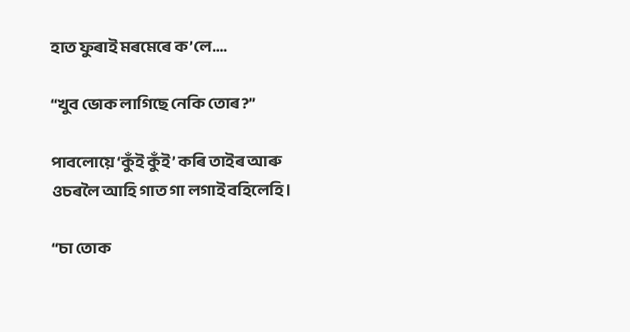হাত ফুৰাই মৰমেৰে ক’লে….

“খুব ভোক লাগিছে নেকি তোৰ?”

পাবলোয়ে ‘কুঁ‌ই কুঁ‌ই’ কৰি তাইৰ আৰু ওচৰলৈ আহি গাত গা লগাই বহিলেহি।

“চা তোক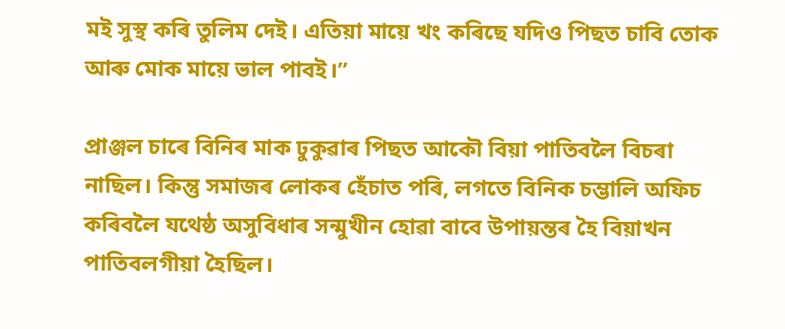মই সুস্থ কৰি তুলিম দেই। এতিয়া মায়ে খং কৰিছে যদিও পিছত চাবি তোক আৰু মোক মায়ে ভাল পাব‌ই।”

প্ৰাঞ্জল চাৰে বিনিৰ মাক ঢুকুৱাৰ পিছত আকৌ বিয়া পাতিবলৈ বিচৰা নাছিল। কিন্তু সমাজৰ লোকৰ হেঁচাত পৰি, লগতে বিনিক চম্ভালি অফিচ কৰিবলৈ যথেষ্ঠ অসুবিধাৰ সন্মুখীন হোৱা বাবে উপায়ন্তৰ হৈ বিয়াখন পাতিবলগীয়া হৈছিল।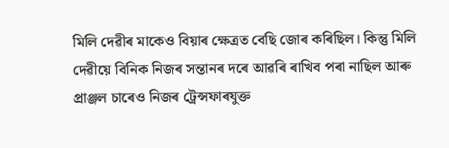মিলি দেৱীৰ মাকেও বিয়াৰ ক্ষেত্ৰত বেছি জোৰ কৰিছিল। কিন্তু মিলি দেৱীয়ে বিনিক নিজৰ সন্তানৰ দৰে আৱৰি ৰাখিব পৰা নাছিল আৰু প্ৰাঞ্জল চাৰেও নিজৰ ট্ৰেন্সফাৰযুক্ত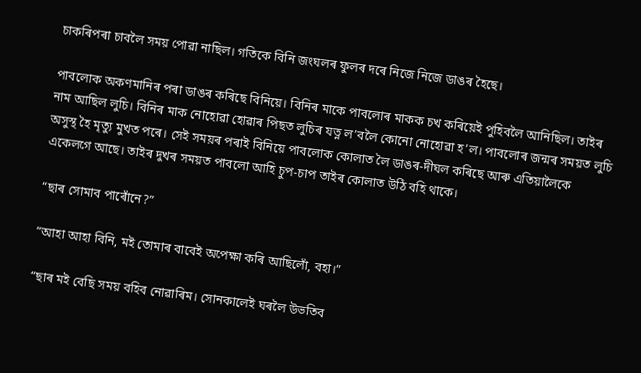চাকৰিপৰা চাবলৈ সময় পোৱা নাছিল। গতিকে বিনি জংঘলৰ ফুলৰ দৰে নিজে নিজে ডাঙৰ হৈছে।

পাবলোক অকণমানিৰ পৰা ডাঙৰ কৰিছে বিনিয়ে। বিনিৰ মাকে পাবলোৰ মাকক চখ কৰিয়েই পুহিবলৈ আনিছিল। তাইৰ নাম আছিল লুচি। বিনিৰ মাক নোহোৱা হোৱাৰ পিছত লুচিৰ যত্ন ল’বলৈ কোনো নোহোৱা হ’ল। পাবলোৰ জন্মৰ সময়ত লুচি অসুস্থ হৈ মৃত্যু মুখত পৰে। সেই সময়ৰ পৰাই বিনিয়ে পাবলোক কোলাত লৈ ডাঙৰ-দীঘল কৰিছে আৰু এতিয়ালৈকে একেলগে আছে। তাইৰ দুখৰ সময়ত পাবলো আহি চুপ-চাপ তাইৰ কোলাত উঠি বহি থাকে।

“ছাৰ সোমাব পাৰোঁনে?”

“আহা আহা বিনি, ম‌ই তোমাৰ বাবেই অপেক্ষা কৰি আছিলোঁ, বহা।”

“ছাৰ ম‌ই বেছি সময় বহিব নোৱাৰিম। সোনকালেই ঘৰলৈ উভতিব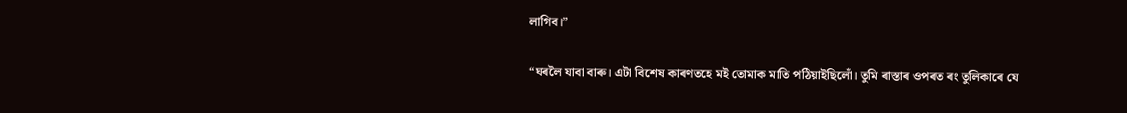লাগিব।”

“ঘৰলৈ যাবা বাৰু। এটা বিশেষ কাৰণতহে ম‌ই তোমাক মাতি পঠিয়াইছিলোঁ। তুমি ৰাস্তাৰ ওপৰত ৰং তুলিকাৰে যে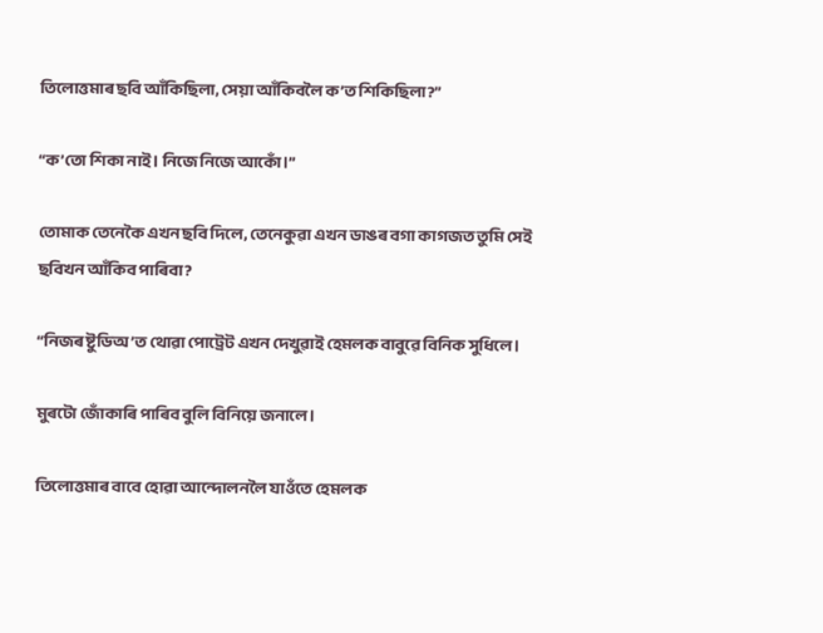তিলোত্তমাৰ ছবি আঁকিছিলা, সেয়া আঁকিবলৈ ক’ত শিকিছিলা?”

“ক’তো শিকা নাই। নিজে নিজে আকোঁ।”

তোমাক তেনেকৈ এখন ছবি দিলে, তেনেকুৱা এখন ডাঙৰ বগা কাগজত তুমি সেই ছবিখন আঁকিব পাৰিবা?

“নিজৰ ষ্টুডিঅ’ত থোৱা পোট্ৰেট এখন দেখুৱাই হেমলক বাবুৱে বিনিক সুধিলে।

মুৰটো জোঁকাৰি পাৰিব বুলি বিনিয়ে জনালে।

তিলোত্তমাৰ বাবে হোৱা আন্দোলনলৈ যাওঁতে হেমলক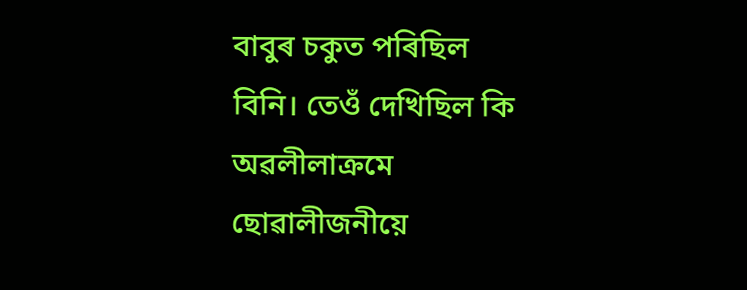বাবুৰ চকুত পৰিছিল বিনি। তেওঁ দেখিছিল কি অৱলীলাক্ৰমে ছোৱালীজনীয়ে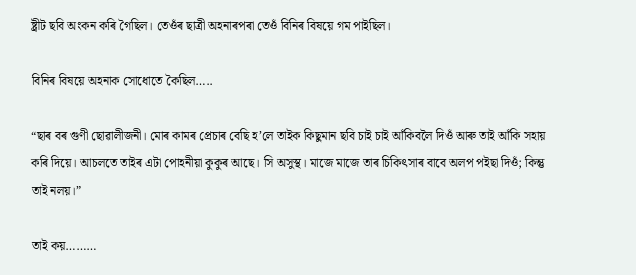ষ্ট্ৰীট ছবি অংকন কৰি গৈছিল। তেওঁৰ ছাত্ৰী অহনাৰপৰা তেওঁ বিনিৰ বিষয়ে গম পাইছিল।

বিনিৰ বিষয়ে অহনাক সোধোতে কৈছিল…..

“ছাৰ বৰ গুণী ছোৱালীজনী। মোৰ কামৰ প্ৰেচাৰ বেছি হ’লে তাইক কিছুমান ছবি চাই চাই আঁকিবলৈ দিওঁ আৰু তাই আঁকি সহায় কৰি দিয়ে। আচলতে তাইৰ এটা পোহনীয়া কুকুৰ আছে। সি অসুস্থ। মাজে মাজে তাৰ চিকিৎসাৰ বাবে অলপ প‌ইছা দিওঁ; কিন্তু তাই নলয়।”

তাই কয়………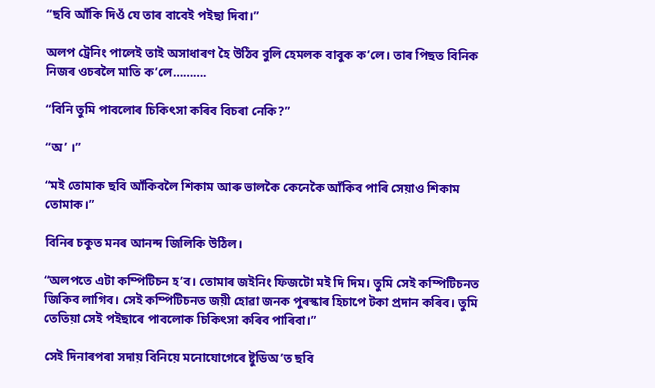“ছবি আঁকি দিওঁ যে তাৰ বাবেই প‌ইছা দিবা।”

অলপ ট্ৰেনিং পালেই তাই অসাধাৰণ হৈ উঠিব বুলি হেমলক বাবুক ক’লে। তাৰ পিছত বিনিক নিজৰ ওচৰলৈ মাতি ক’লে……….

“বিনি তুমি পাবলোৰ চিকিৎসা কৰিব বিচৰা নেকি?”

“অ’ ।”

“মই তোমাক ছবি আঁকিবলৈ শিকাম আৰু ভালকৈ কেনেকৈ আঁকিব পাৰি সেয়াও শিকাম তোমাক।”

বিনিৰ চকুত মনৰ আনন্দ জিলিকি উঠিল।

“অলপতে এটা কম্পিটিচন হ’ব। তোমাৰ জ‌ইনিং ফিজটো ম‌ই দি দিম। তুমি সেই কম্পিটিচনত জিকিব লাগিব। সেই কম্পিটিচনত জয়ী হোৱা জনক পুৰস্কাৰ হিচাপে টকা প্ৰদান কৰিব। তুমি তেতিয়া সেই প‌ইছাৰে পাবলোক চিকিৎসা কৰিব পাৰিবা।”

সেই দিনাৰপৰা সদায় বিনিয়ে মনোযোগেৰে ষ্টুডিঅ’ত ছবি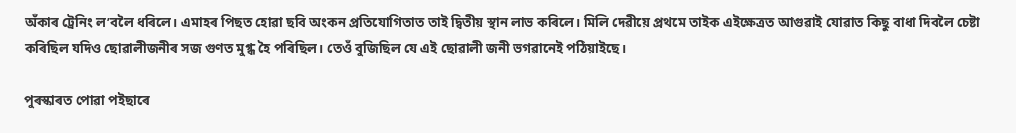অঁকাৰ ট্ৰেনিং ল’বলৈ ধৰিলে। এমাহৰ পিছত হোৱা ছবি অংকন প্ৰতিযোগিতাত তাই দ্বিতীয় স্থান লাভ কৰিলে। মিলি দেৱীয়ে প্ৰথমে তাইক এইক্ষেত্ৰত আগুৱাই যোৱাত কিছু বাধা দিবলৈ চেষ্টা কৰিছিল যদিও ছোৱালীজনীৰ সজ গুণত মুগ্ধ হৈ পৰিছিল। তেওঁ বুজিছিল যে এই ছোৱালী জনী ভগৱানেই পঠিয়াইছে।

পুৰস্কাৰত পোৱা প‌ইছাৰে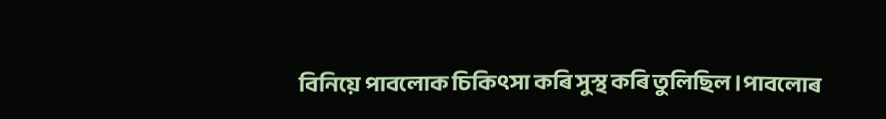বিনিয়ে পাবলোক চিকিৎসা কৰি সুস্থ কৰি তুলিছিল।পাবলোৰ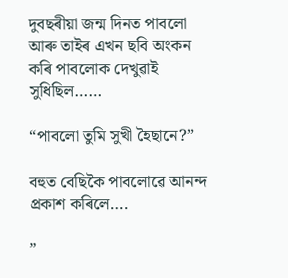দুবছৰীয়া জন্ম দিনত পাবলো আৰু তাইৰ এখন ছবি অংকন কৰি পাবলোক দেখুৱাই সুধিছিল……

“পাবলো তুমি সুখী হৈছানে?”

বহুত বেছিকৈ পাবলোৱে আনন্দ প্ৰকাশ কৰিলে….

”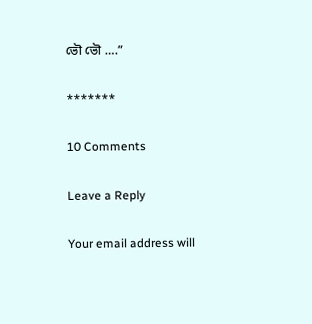ভৌ ভৌ ….”

*******

10 Comments

Leave a Reply

Your email address will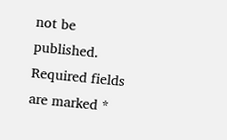not be published. Required fields are marked *